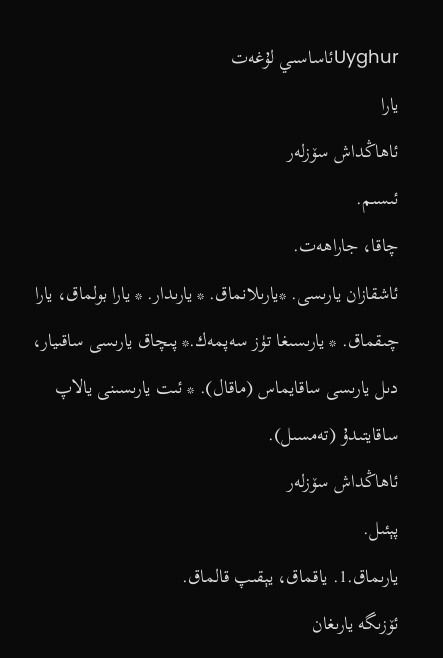Uyghurئاساسىي لۇغەت
يارا
ئاھاڭداش سۆزلەر
ئىسىم.
چاقا، جاراھەت.
ئاشقازان يارىسى. *يارىلانماق. * يارىدار. * يارا بولماق، يارا چىقماق. * يارىسىغا تۈز سەپمەك.* پىچاق يارىسى ساقىيار، دىل يارىسى ساقايماس (ماقال). * ئىت يارىسىنى يالاپ ساقايتىدۇ (تەمسىل).
ئاھاڭداش سۆزلەر
پېئىل.
يارىماق.1. ياقماق، يېقىپ قالماق.
ئۆزىگە يارىغان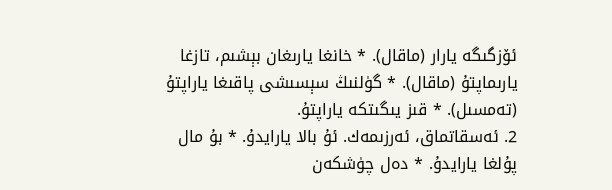ئۆزگىگە يارار (ماقال). * خانغا يارىغان بېشىم، تازغا يارىماپتۇ (ماقال). * گۈلنىڭ سېسىشى پاقىغا ياراپتۇ (تەمسىل). * قىز يىگىتكە ياراپتۇ.
2. ئەسقاتماق، ئەرزىمەك. ئۇ بالا يارايدۇ. * بۇ مال پۇلغا يارايدۇ. * دەل چۈشكەن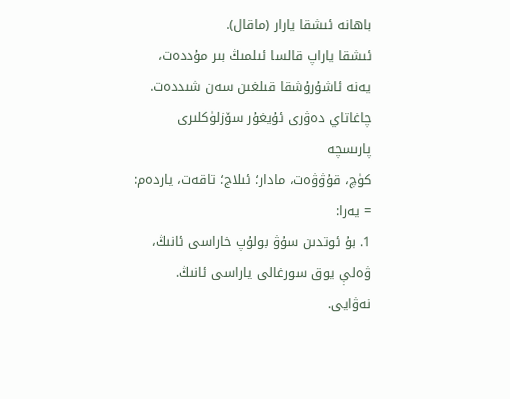باھانە ئىشقا يارار (ماقال).
ئىشقا ياراپ قالسا ئىلمىڭ بىر مۇددەت،
يەنە ئاشۇرۇشقا قىلغىن سەن شىددەت.
چاغاتاي دەۋرى ئۇيغۇر سۆزلۈكلىرى
پارىسچە
كۈچ، قۇۋۋەت، مادار؛ ئىلاج؛ تاقەت، ياردەم:
= يەرا:
1. بۇ ئوتدىن سۇۋ بولۇپ خاراسى ئانىڭ،
ۋەلې يوق سورغالى ياراسى ئانىڭ.
نەۋايى.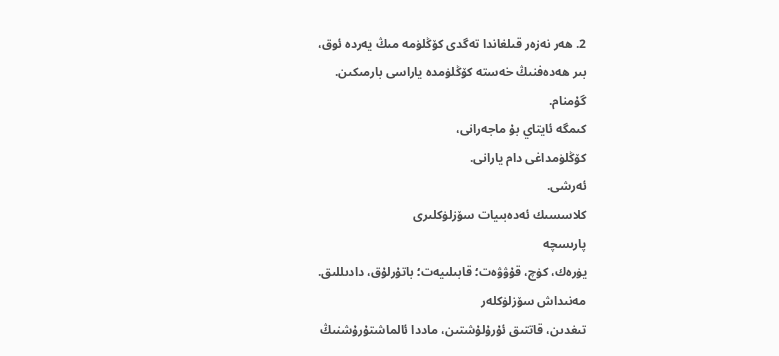2. ھەر نەزەر قىلغاندا تەگدى كۆڭلۈمە مىڭ يەردە ئوق،
بىر ھەدەفنىڭ خەستە كۆڭلۈمدە ياراسى بارمىكىن.
گۇمنام.
كىمگە ئايتاي بۇ ماجەرانى،
كۆڭلۈمداغى دام يارانى.
ئەرشى.
كلاسسىك ئەدەبىيات سۆزلۈكلىرى
پارىسچە
يۈرەك، كۈچ، قۇۋۋەت؛ قابىلىيەت؛ باتۇرلۇق، دادىللىق.
مەنىداش سۆزلۈكلەر
تىغدىن، قاتتىق ئۇرۇلۇشتىن، ماددا ئالماشتۇرۇشنىڭ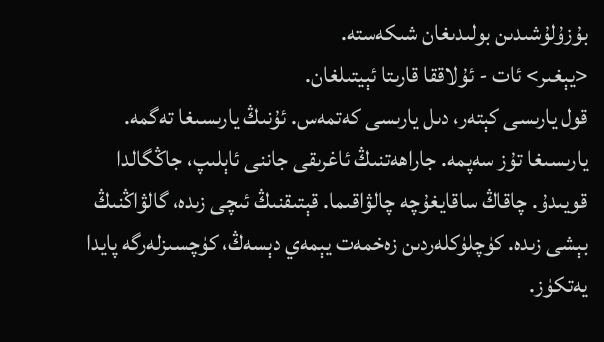بۇزۇلۇشىدىن بولىدىغان شىكەستە.
<يېغىر> ئات - ئۇلاققا قارىتا ئېيتىلغان.
قول يارىسى كېتەر، دىل يارىسى كەتمەس. ئۇنىڭ يارىسىغا تەگمە. يارىسىغا تۇز سەپمە. جاراھەتنىڭ ئاغرىقى جاننى ئاېلىپ، جاڭگالدا قويىدۇ. چاقاڭ ساقايغۇچە چالۋاقىما. قېتىقنىڭ ئىچى زىدە، گالۋاڭنىڭ بېشى زىدە. كۈچلۈكلەردىن زەخمەت يېمەي دېسەڭ، كۈچسىزلەرگە پايدا يەتكۈز.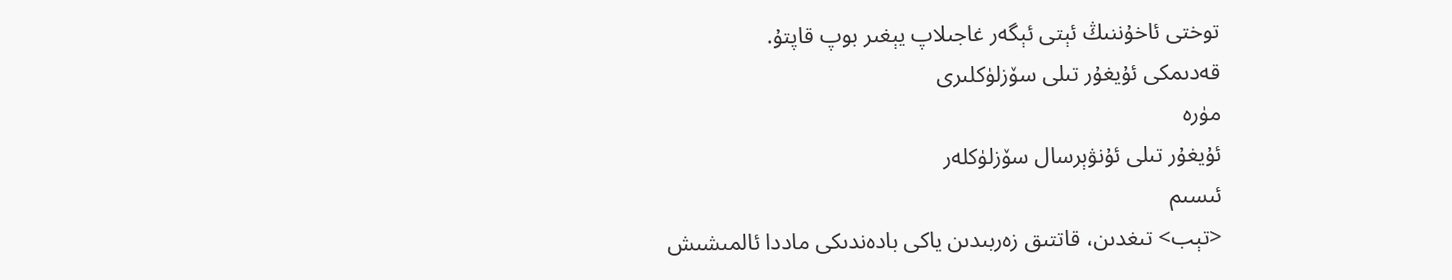توختى ئاخۇننىڭ ئېتى ئېگەر غاجىلاپ يېغىر بوپ قاپتۇ.
قەدىمكى ئۇيغۇر تىلى سۆزلۈكلىرى
مۈرە
ئۇيغۇر تىلى ئۇنۋېرسال سۆزلۈكلەر
ئىسىم
<تېب> تىغدىن، قاتتىق زەربىدىن ياكى بادەندىكى ماددا ئالمىشىش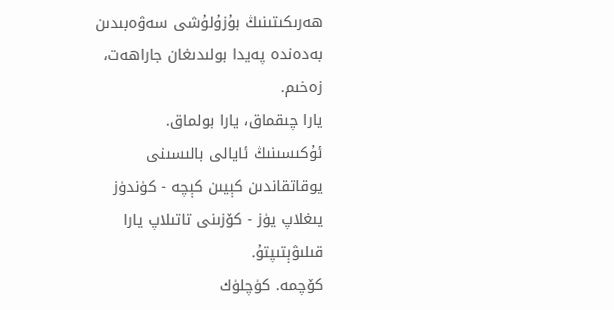ھەرىكىتىنىڭ بۇزۇلۇشى سەۋەبىدىن بەدەندە پەيدا بولىدىغان جاراھەت، زەخىم.
يارا چىقماق، يارا بولماق.
ئۇكىسىنىڭ ئايالى بالىسىنى يوقاتقاندىن كېيىن كېچە - كۈندۈز يىغلاپ يۈز - كۆزىنى تاتىلاپ يارا قىلىۋېتىپتۇ.
كۆچمە. كۈچلۈك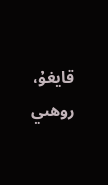قايغۇ، روھىي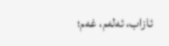ئازاب، ئەلەم، غەم؛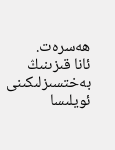ھەسرەت.
ئانا قىزىنىڭ بەختسىزلىكىنى ئويلىسا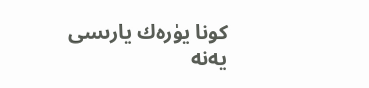كونا يۈرەك يارىسى يەنە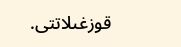قوزغىلاتتى.